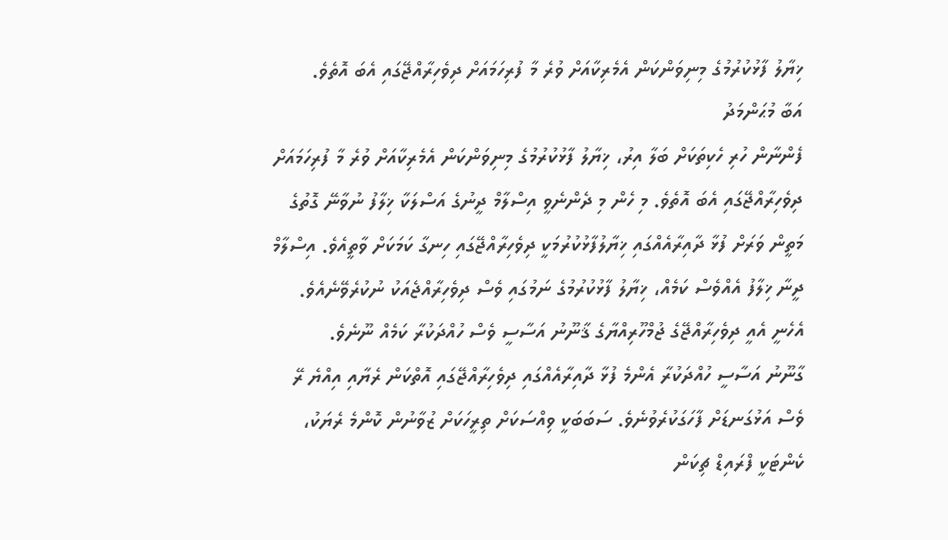ޚިޔާލު ފާޅުކުރުމުގެ މިނިވަންކަން އެމެރިކާއަށް ވުރެ މާ ފުރިހަމައަށް ދިވެހިރާއްޖޭގައި އެބަ އޮތެވެ.
އަބާ މުޙަންމަދު
ފެންނާން ހުރި ހެކިތަކަށް ބަލާ އިރު، ޚިޔާލު ފާޅުކުރުމުގެ މިނިވަންކަން އެމެރިކާއަށް ވުރެ މާ ފުރިހަމައަށް ދިވެހިރާއްޖޭގައި އެބަ އޮތެވެ. މި ހެން މި ދެންނެވީ އިސްލާމް ދީނުގެ އަސްލަކާ ޚިލާފު ނުވާނޭ ގޮތުގެ މަތީން ވަރަށް ފުޅާ ދާއިރާއެއްގައި ޚިޔާލުފާޅުކުރުމަކީ ދިވެހިރާއްޖޭގައި ހިނގާ ކަމަކަށް ވާތީއެވެ. އިސްލާމް ދީނާ ޚިލާފު އެއްވެސް ކަމެއް، ޚިޔާލު ފާޅުކުރުމުގެ ނަމުގައި ވެސް ދިވެހިރާއްޖެއަކު ނުކުރެވޭނެއެވެ. އެހެނީ އެއީ ދިވެހިރާއްޖޭގެ ޖުމްހޫރިއްޔާގެ ޤާނޫނު އަސާސީ ވެސް ހުއްދަކުރާ ކަމެއް ނޫނެވެ.
ގާނޫނު އަސާސީ ހުއްދަކުރާ އެންމެ ފުޅާ ދާއިރާއެއްގައި ދިވެހިރާއްޖޭގައި އޮތްކަން ރެޔާއި އިއްޔެ ރޭ ވެސް އަޅުގަނޑަށް ފާހަގަކުރެވުނެވެ. ސަބަބަކީ ވިއްސަކަށް ތިރީހަކަށް ޒުވާނުން ކޮންމެ ރެޔަކު، ކެންޓަކީ ފްރައިޑް ޗިކަން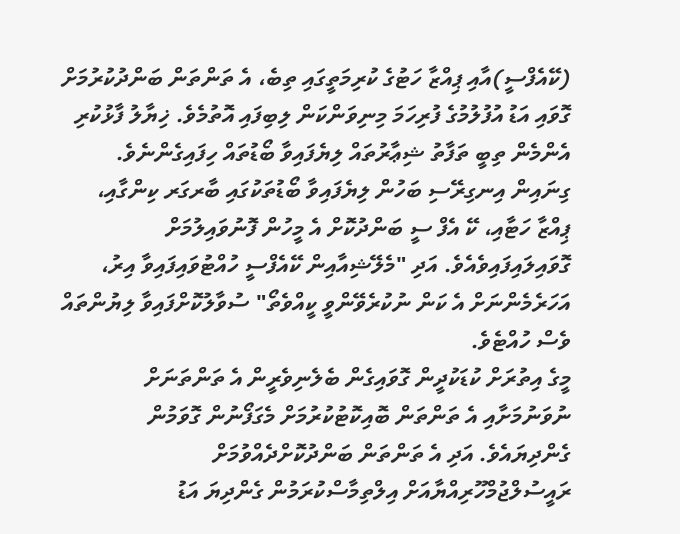(ކޭއެފްސީ)އާއި ޕިއްޒާ ހަޓުގެ ކުރިމަތީގައި ތިބެ، އެ ތަންތަން ބަންދުކުރުމަށް ގޮވައި އަޑު އުފުލުމުގެ ފުރިހަމަ މިނިވަންކަން ލިބިފައި އޮތުމެވެ. ޚިޔާލު ފާޅުކުރި އެންމެން ތިބީ ތަފާތު ޝިޢާރުތައް ލިޔެފައިވާ ބޯޑުތައް ހިފައިގެންނެވެ. ގިނައިން އިނގިރޭސި ބަހުން ލިޔެފައިވާ ބޯޑުތަކުގައި ބާރގަރ ކިންގާއި، ޕިއްޒާ ހަޓާއި، ކޭ އެފް ސީ ބަންދުކޮށް އެ މީހުން ފޮނުވައިލުމަށް ގޮވައިލައިފައިވެއެވެ. އަދި "މެލޭޝިއާއިން ކޭއެފްސީ ހުއްޓުވައިފައިވާ އިރު، އަހަރެމެންނަށް އެ ކަން ނުކުރެވޭންވީ ކީއްވެތޯ" ސުވާލުކޮށްފައިވާ ލިޔުންތައް ވެސް ހުއްޓެވެ.
މީގެ އިތުރަށް ކުޑަކުދީން ގޮވައިގެން ބެލެނިވެރީން އެ ތަންތަނަށް ނުވަނުމަށާއި އެ ތަންތަން ބޮއިކޮޓުކުރުމަށް މެގަފޯނުން ގޮވަމުން ގެންދިޔައެވެ. އަދި އެ ތަންތަން ބަންދުކޮށްދެއްވުމަށް ރައީސުލްޖުމްހޫރިއްޔާއަށް އިލްތިމާސްކުރަމުން ގެންދިޔަ އަޑު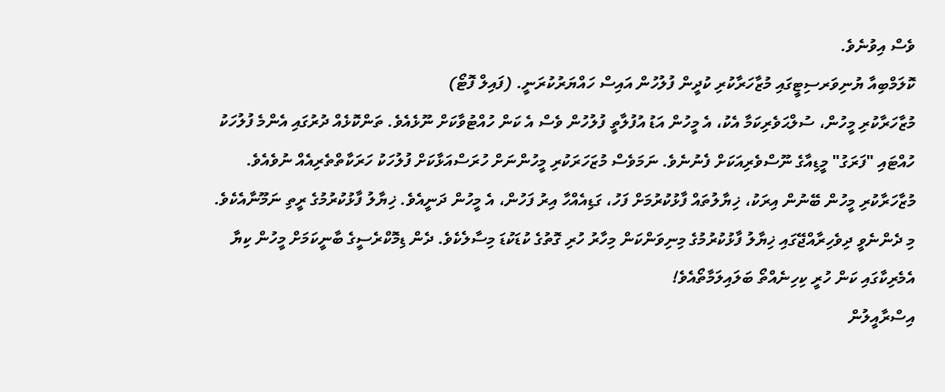ވެސް އިވުނެވެ.
ކޮލަމްބިއާ ޔުނިވަރސިޓީގައި މުޒާހަރާކުރި ކުދީން ފުލުހުން އައިސް ހައްޔަރުކުރަނީ. (ފައިލް ފޮޓޯ)
މުޒާހަރާކުރި މީހުން، ސުލްޙަވެރިކަމާ އެކު، އެ މީހުން އަޑު އުފުލާތީ ފުލުހުން ވެސް އެ ކަން ހުއްޓުވާކަށް ނޫޅެއެވެ. ތަންކޮޅެއް ދުރުގައި އެންމެ ފުލުހަކު ހުއްޓައި "ފަރަގު" މީޑިއާގެ ނޫސްވެރިއަކަށް ފެނުނެވެ. ނަމަވެސް މުޒަހަރަކުރި މީހުންނަށް ހުރަސްއަޅާކަށް ފުލުހަކު ހަރަކާތްތެރިއެއް ނުވެއެވެ. މުޒާހަރާކުރި މީހުން ބޭނުން އިރަކު، ޚިޔާލުތައް ފާޅުކުރުމަށް ފަހު، ގަޑިއެއްހާ އިރު ފަހުން، އެ މީހުން ދަނީއެވެ. ޚިޔާލު ފާޅުކުރުމުގެ ރީތި ނަމޫނާއެކެވެ.
މި ދެންނެވީ ދިވެހިރާއްޖޭގައި ޚިޔާލު ފާޅުކުރުމުގެ މިނިވަންކަން މިހާރު ހުރި ގޮތުގެ ކުޑަކުޑަ މިސާލެކެވެ. ދެން ޑިމޮކްރެސީގެ ބާނީކަމަށް މީހުން ކިޔާ އެމެރިކާގައި ކަން ހުރީ ކިހިނެއްތޯ ބަލައިލަމާތޯއެވެ!
އިސްރާއީލުން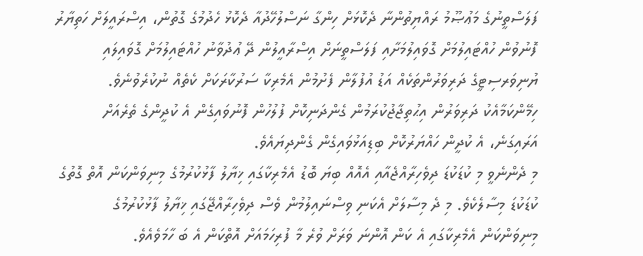ފަލަސްތީނުގެ މަޢުޞޫމު ރައްޔިތުންނާ ދެކޮޅަށް ހިންގާ ނަސްލުހޭދުއާ ދެކޮޅު ހެދުމުގެ ގޮތުން، އިސްރައީލަށް ހަތިޔާރު ފޮނުވުން ހުއްޓައިލުމަށް ގޮވައިލުމަށާއި ފަލަސްތީނަށް އިސްރާއީލުން ދޭ ޢުދުވާނު ހުއްޓައިލުމަށް ގޮވައިލައި ޔުނިވަރސިޓީގެ ދަރިވަރުންތަކެއް އަޑު އުފުލާން ފެށުމުން އެމެރިކާ ސަރުކާރަކަށް ކެތެއް ނުކުރެވުނެވެ. ހިމޭންކަމާއެކު ދަރިވަރުން އިޙުތިޖާޖުކުރަމުން ގެންދަނިކޮށް ފުލުހުން ފޮނުވައިގެން އެ ކުދީންގެ ތެރެއަށް އަރައިގަނެ، އެ ކުދީން ހައްޔަރުކޮށް ބިޑިއަޅުވައިގެން ގެންދިޔައެވެ.
މި ދެންނެވީ މި ކުޑަކުޑަ ދިވެހިރާއްޖެއާއި އެއޮއް ބިޔަ ބޮޑު އެމެރިކާގައި ޚިޔާލު ފާޅުކުރުމުގެ މިނިވަންކަން އޮތް ގޮތުގެ ކުޑަކުޑަ މިސާލެކެވެ. މި ދެ މިސާލަށް އެކަނި ވިސްނައިލުމުން ވެސް ދިވެހިރާއްޖޭގައި ޚިޔާލު ފާޅުކުރުމުގެ މިނިވަންކަން އެމެރިކާގައި އެ ކަން އޮންނަ ވަރަށް ވުރެ މާ ފުރިހަމައަށް އޮތްކަން އެ ބަ ހާމަވެއެވެ.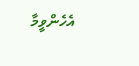އެހެންވީމާ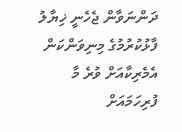ދަންނަވާން ޖެހެނީ ޚިޔާލު ފާޅުކުރުމުގެ މިނިވަންކަން އެމެރިކާއަށް ވުރެ މާ ފުރިހަމައަށް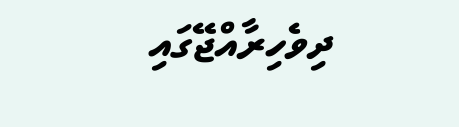ދިވެހިރާއްޖޭގައި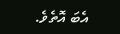އެބަ އޮތެވެ.